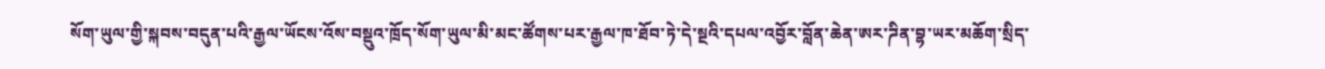སོག་ཡུལ་གྱི་སྐབས་བདུན་པའི་རྒྱལ་ཡོངས་འོས་བསྡུའ་ཁྲོད་སོག་ཡུལ་མི་མང་ཚོགས་པར་རྒྱལ་ཁ་ཐོབ་ཏེ་དེ་སྔའི་དཔལ་འབྱོར་བློན་ཆེན་ཨར་ཌིན་བྷ་ཡར་མཆོག་སྲིད་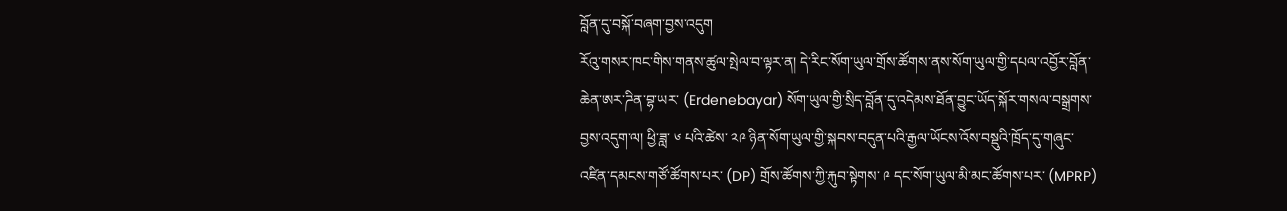བློན་དུ་བསྐོ་བཞག་བྱས་འདུག
རོའུ་གསར་ཁང་གིས་གནས་ཚུལ་སྤེལ་བ་ལྟར་ན། དེ་རིང་སོག་ཡུལ་གྲོས་ཚོགས་ནས་སོག་ཡུལ་གྱི་དཔལ་འབྱོར་བློན་ཆེན་ཨར་ཌིན་བྷ་ཡར་ (Erdenebayar) སོག་ཡུལ་གྱི་སྲིད་བློན་དུ་འདེམས་ཐོན་བྱུང་ཡོད་སྐོར་གསལ་བསྒྲགས་བྱས་འདུག་ལ། ཕྱི་ཟླ་ ༦ པའི་ཚེས་ ༢༩ ཉིན་སོག་ཡུལ་གྱི་སྐབས་བདུན་པའི་རྒྱལ་ཡོངས་འོས་བསྡུའི་ཁྲོད་དུ་གཞུང་འཛིན་དམངས་གཙོ་ཚོགས་པར་ (DP) གྲོས་ཚོགས་ཀྱི་རྐུབ་སྟེགས་ ༩ དང་སོག་ཡུལ་མི་མང་ཚོགས་པར་ (MPRP)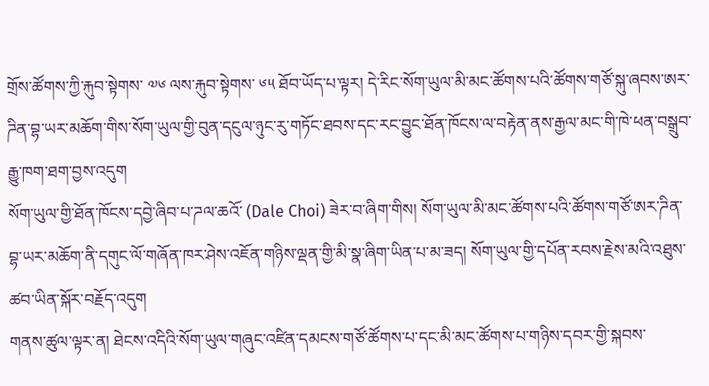གྲོས་ཚོགས་ཀྱི་རྐུབ་སྟེགས་ ༧༦ ལས་རྐུབ་སྟེགས་ ༦༥ ཐོབ་ཡོད་པ་ལྟར། དེ་རིང་སོག་ཡུལ་མི་མང་ཚོགས་པའི་ཚོགས་གཙོ་སྐུ་ཞབས་ཨར་ཌིན་བྷ་ཡར་མཆོག་གིས་སོག་ཡུལ་གྱི་བུན་དངུལ་ཉུང་རུ་གཏོང་ཐབས་དང་རང་བྱུང་ཐོན་ཁོངས་ལ་བརྟེན་ནས་རྒྱལ་མང་གི་ཁེ་ཕན་བསྒྲུབ་རྒྱུ་ཁག་ཐག་བྱས་འདུག
སོག་ཡུལ་གྱི་ཐོན་ཁོངས་དབྱེ་ཞིབ་པ་ཌལ་ཆའོ་ (Dale Choi) ཟེར་བ་ཞིག་གིས། སོག་ཡུལ་མི་མང་ཚོགས་པའི་ཚོགས་གཙོ་ཨར་ཌིན་བྷ་ཡར་མཆོག་ནི་དགུང་ལོ་གཞོན་ཁར་ཤེས་འཇོན་གཉིས་ལྡན་གྱི་མི་སྣ་ཞིག་ཡིན་པ་མ་ཟད། སོག་ཡུལ་གྱི་དཔོན་རབས་རྗེས་མའི་འཐུས་ཚབ་ཡིན་སྐོར་བརྗོད་འདུག
གནས་ཚུལ་ལྟར་ན། ཐེངས་འདིའི་སོག་ཡུལ་གཞུང་འཛིན་དམངས་གཙོ་ཚོགས་པ་དང་མི་མང་ཚོགས་པ་གཉིས་དབར་གྱི་སྐབས་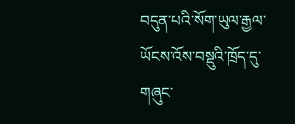བདུན་པའི་སོག་ཡུལ་རྒྱལ་ཡོངས་འོས་བསྡུའི་ཁྲོད་དུ་གཞུང་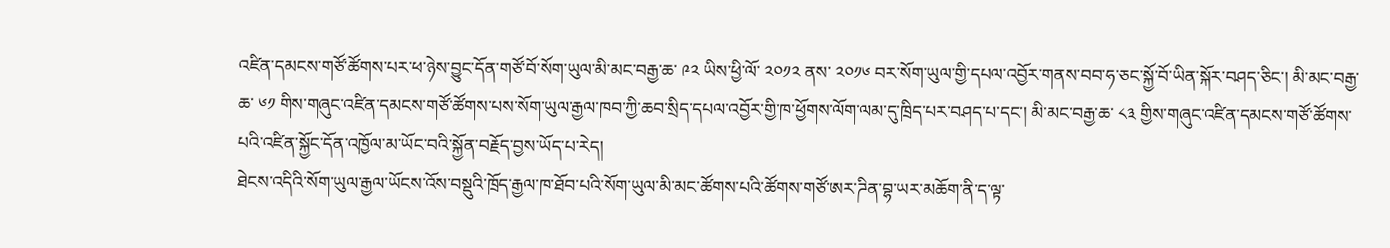འཛིན་དམངས་གཙོ་ཚོགས་པར་ཕ་ཉེས་བྱུང་དོན་གཙོ་བོ་སོག་ཡུལ་མི་མང་བརྒྱ་ཆ་ ༩༢ ཡིས་ཕྱི་ལོ་ ༢༠༡༢ ནས་ ༢༠༡༦ བར་སོག་ཡུལ་གྱི་དཔལ་འབྱོར་གནས་བབ་ཧ་ཅང་སྐྱོ་བོ་ཡིན་སྐོར་བཤད་ཅིང་། མི་མང་བརྒྱ་ཆ་ ༦༡ གིས་གཞུང་འཛིན་དམངས་གཙོ་ཚོགས་པས་སོག་ཡུལ་རྒྱལ་ཁབ་ཀྱི་ཆབ་སྲིད་དཔལ་འབྱོར་གྱི་ཁ་ཕྱོགས་ལོག་ལམ་དུ་ཁྲིད་པར་བཤད་པ་དང་། མི་མང་བརྒྱ་ཆ་ ༨༣ གྱིས་གཞུང་འཛིན་དམངས་གཙོ་ཚོགས་པའི་འཛིན་སྐྱོང་དོན་འཁྱོལ་མ་ཡོང་བའི་སྐྱོན་བརྗོད་བྱས་ཡོད་པ་རེད།
ཐེངས་འདིའི་སོག་ཡུལ་རྒྱལ་ཡོངས་འོས་བསྡུའི་ཁྲོད་རྒྱལ་ཁ་ཐོབ་པའི་སོག་ཡུལ་མི་མང་ཚོགས་པའི་ཚོགས་གཙོ་ཨར་ཌིན་བྷ་ཡར་མཆོག་ནི་ད་ལྟ་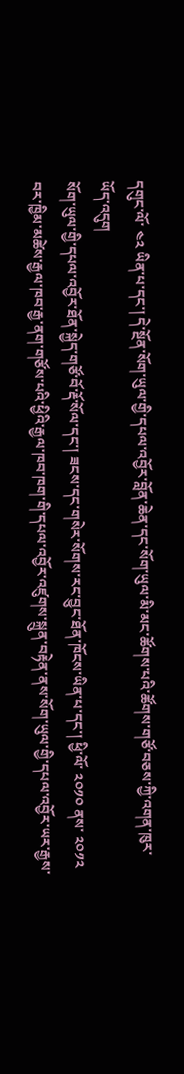དགུང་ལོ་ ༤༢ ཡིན་པ་དང་། དེ་སྔོན་སོག་ཡུལ་གྱི་དཔལ་འབྱོར་བློན་ཆེན་དང་སོག་ཡུལ་མི་མང་ཚོགས་པའི་ཚོགས་གཙོ་བཅས་ཀྱི་འགན་ཁུར་ཡོད་འདུག
སོག་ཡུལ་གྱི་དཔལ་འབྱོར་ཐོན་སྐྱེད་གཙོ་བོ་རྡོ་སོལ་དང་། ཟངས་དང་གསེར་སོགས་རང་བྱུང་ཐོན་ཁོངས་ཡིན་པ་དང་། ཕྱི་ལོ་ ༢༠༡༠ ནས་ ༢༠༡༢ བར་ཁྱིམ་མཚེས་རྒྱལ་ཁབ་རྒྱ་ནག་གཙོས་པའི་ཕྱིའི་རྒྱལ་ཁབ་ཁག་གི་དཔལ་འབྱོར་འཛུགས་སྐྲུན་བརྟེན་ནས་སོག་ཡུལ་གྱི་དཔལ་འབྱོར་ཡར་རྒྱས་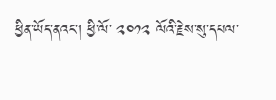ཕྱིན་ཡོད་ནའང་། ཕྱི་ལོ་ ༢༠༡༢ ལོའི་རྗེས་སུ་དཔལ་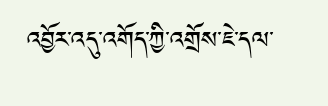འབྱོར་འདུ་འགོད་ཀྱི་འགྲོས་ཇེ་དལ་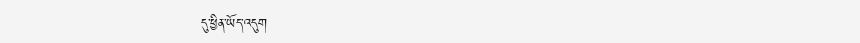དུ་ཕྱིན་ཡོད་འདུག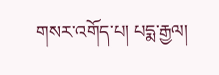གསར་འགོད་པ། པདྨ་རྒྱལ།